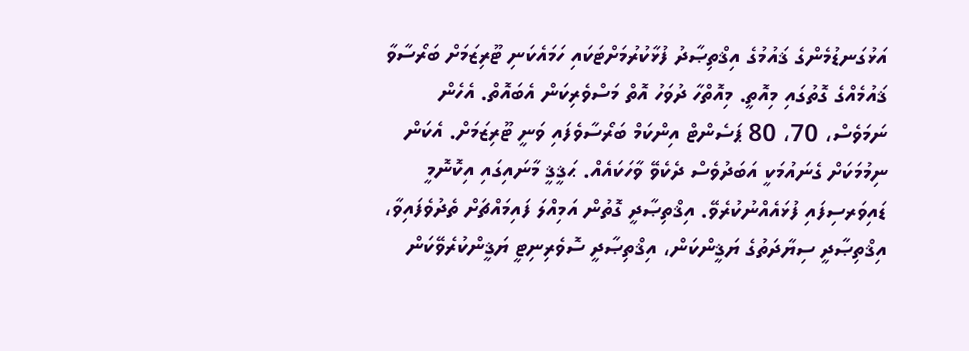އަޅުގަނޑުމެންގެ ޤައުމުގެ އިޤްތިޞާދު ފުޅާކުރުމަށްޓަކައި ހަމައެކަނި ޓޫރިޒަމަށް ބަރޯސާވާ ޤައުމެއްގެ ގޮތުގައި މިއޮތީ. މިއޮތްހާ ދުވަހު އޮތް މަސްވެރިކަން އެބައޮތް. އެހެން ނަމަވެސް، 70، 80 ޕަސެންޓް އިންކަމް ބަރޯސާވެފައި ވަނީ ޓޫރިޒަމަށް. އެކަން ނިމުމަކަށް ގެނައުމަކީ އަބަދުވެސް ދެކެވޭ ވާހަކައެއް. ޙަޤީޤީ މާނައިގައި އިކޮނޮމީ ޑައިވަރސިފައި ފުޅައެއްނުކުރެވޭ. އިޤްތިޞާދީ ގޮތުން އަމިއްލަ ފައިމައްޗަށް ތެދުވެފައިވާ، އިޤްތިޞާދީ ސިޔާދަތުގެ ޔަޤީންކަން، އިޤްތިޞާދީ ސޮވެރިނިޓީ ޔަޤީންކުރެވޭކަން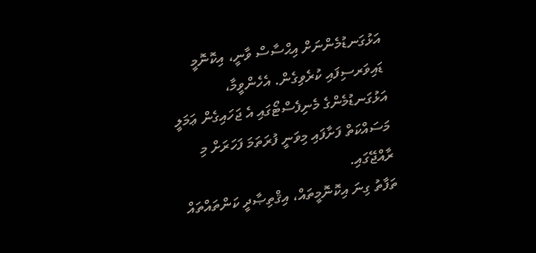އަޅުގަނޑުމެންނަށް އިޙްސާސް ވާނީ، އިކޮނޮމީ ޑައިވަރސިފައި ކުރެވިގެން. އެހެންވީމާ، އަޅުގަނޑުމެންގެ މެނިފެސްޓޯގައި އެ ޖަހައިގެން ޢަމަލީ މަސައްކަތް ފަށާފައި މިވަނީ ފުރަތަމަ ފަހަރަށް މި ރާއްޖޭގައި.
ތަފާތު ގިނަ އިކޮނޮމީތައް، އިޤްތިޞާދީ ކަންތައްތައް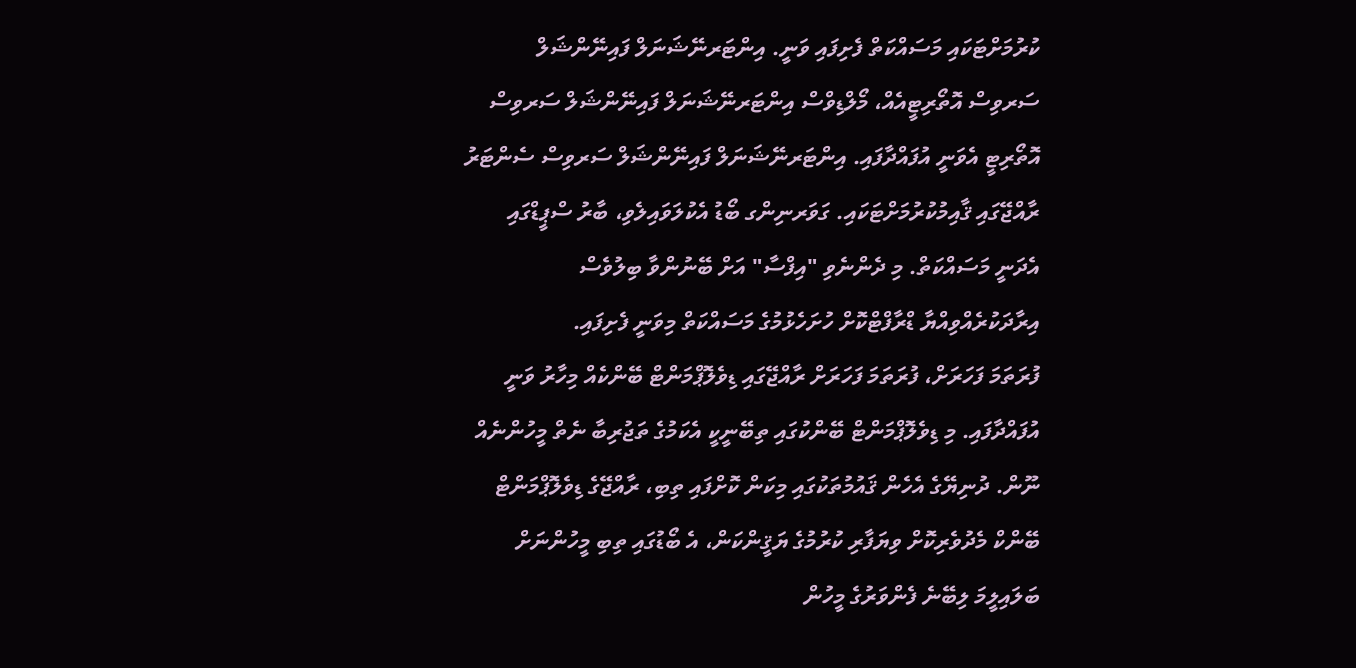ކުރުމަށްޓަކައި މަސައްކަތް ފެށިފައި ވަނީ. އިންޓަރނޭޝަނަލް ފައިނޭންޝަލް ސަރވިސް އޮތޯރިޓީއެއް، މޯލްޑިވްސް އިންޓަރނޭޝަނަލް ފައިނޭންޝަލް ސަރވިސް އޮތޯރިޓީ އެވަނީ އުފައްދާފައި. އިންޓަރނޭޝަނަލް ފައިނޭންޝަލް ސަރވިސް ސެންޓަރު ރާއްޖޭގައި ޤާއިމުކުރުމަށްޓަކައި. ގަވަރނިންގ ބޯޑު އެކުލަވައިލެވި، ބާރު ސްޕީޑްގައި އެދަނީ މަސައްކަތް. މި ދެންނެވި "އިފްސާ" އަށް ބޭނުންވާ ބިލުވެސް އިރާދަކުރެއްވިއްޔާ ޑްރާފްޓްކޮށް ހުށަހެޅުމުގެ މަސައްކަތް މިވަނީ ފެށިފައި.
ފުރަތަމަ ފަހަރަށް، ފުރަތަމަ ފަހަރަށް ރާއްޖޭގައި ޑިވެލޮޕްމަންޓް ބޭންކެއް މިހާރު ވަނީ އުފައްދާފައި. މި ޑިވެލޮޕްމަންޓް ބޭންކުގައި ތިބޭނީކީ އެކަމުގެ ތަޖުރިބާ ނެތް މީހުންނެއް ނޫން. ދުނިޔޭގެ އެހެން ޤައުމުތަކުގައި މިކަން ކޮށްފައި ތިބި، ރާއްޖޭގެ ޑިވެލޮޕްމަންޓް ބޭންކް މެދުވެރިކޮށް ވިޔަފާރި ކުރުމުގެ ޔަޤީންކަން، އެ ބޯޑުގައި ތިބި މީހުންނަށް ބަލައިލީމަ ލިބޭނެ ފެންވަރުގެ މީހުން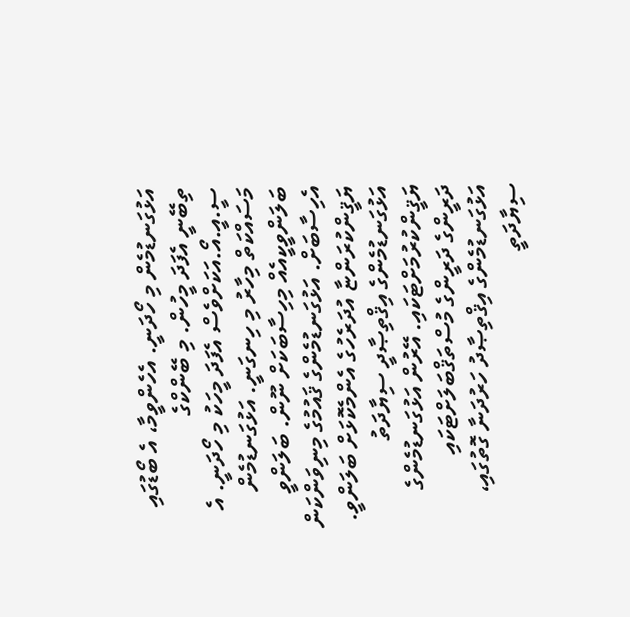އަޅުގަނޑުމެން މި ހޯދަނީ. އެހެންވީމާ، އެ ބޯޑުގައި ތިބޭނީ އެފަދަ މީހުން. މި ބޭންކްގެ ސީ.އީ.އޯ.އަކަށްވެސް އެފަދަ މީހަކު މި ހޯދަނީ. އެ މަސައްކަތް މިހާރު މި ހިނގަނީ. އަޅުގަނޑުމެން ބަލަންވީކީއެއް މިހިސާބަކަށް ނޫން. ބަލަންވީ އެހިސާބަށް. އަޅުގަނޑުމެންގެ ޤައުމުގެ މިނިވަންކަން ޔަޤީންކުރަންޏާ އުދަރެހުގެ އެންމެކޮޅަށް ބަލަންވީ. އަޅުގަނޑުމެންގެ އިޤްތިޞާދީ ސިޔާދަތު ޔަޤީންކުރުމަށްޓަކައި. އޭރުން އަޅުގަނޑުމެންގެ ދަރީންގެ ދަރީންގެ މުސްތަޤްބަލަށްޓަކައި އަޅުގަނޑުމެންގެ އިޤްތިޞާދު ހަރުދަނާ ގޮތުގައި، ސިޔާދަތީ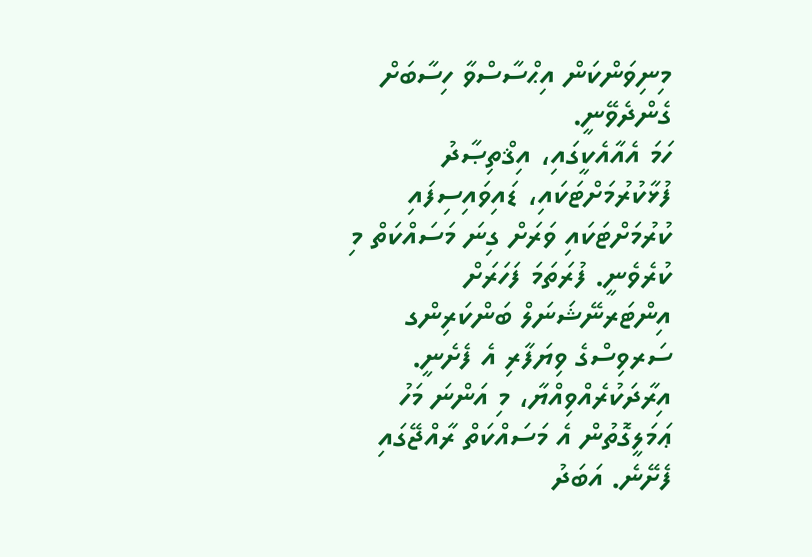މިނިވަންކަން އިޙްސާސްވާ ހިސާބަށް ގެންދެވޭނީ.
ހަމަ އެއާއެކީގައި، އިޤްތިޞާދު ފުޅާކުރުމަށްޓަކައި، ޑައިވައިސިފައި ކުރުމަށްޓަކައި ވަރަށް ގިނަ މަސައްކަތް މި ކުރެވެނީ. ފުރަތަމަ ފަހަރަށް އިންޓަރނޭޝަނަލް ބަންކަރިންގ ސަރވިސްގެ ވިޔަފާރި އެ ފެށެނީ. އިރާދަކުރެއްވިއްޔާ، މި އަންނަ މަހު ޢަމަލީގޮތުން އެ މަސައްކަތް ރާއްޖޭގައި ފެށޭނެ. އަބަދު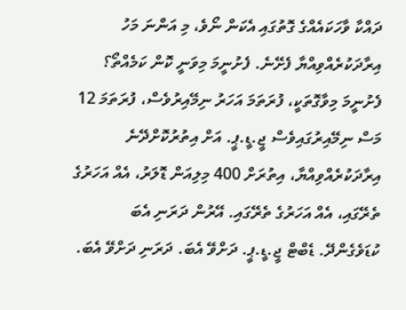ދައްކާ ވާހަކައެއްގެ ގޮތުގައި އެކަން ނޯވެ، މި އަންނަ މަހު އިރާދަކުރެއްވިއްޔާ ފެށޭނެ. ފެށުނީމަ މިވަނީ ކޮން ކަމެއްތޯ؟ ފެށުނީމަ މިވާގޮތަކީ، ފުރަތަމަ އަހަރު ނިމޭއިރުވެސް، ފުރަތަމަ 12 މަސް ނިމޭއިރުގައިވެސް ޖީ.ޑީ.ޕީ. އަށް އިތުރުކޮށްދޭނެ އިރާދަކުރެއްވިއްޔާ، އިތުރަށް 400 މިލިއަން ޑޮލަރު، އެއް އަހަރުގެ ތެރޭގައި، އެއް އަހަރުގެ ތެރޭގައި. އޭރުން ދަރަނި އެބަ ކުޑަވެގެންދޭ. ޑެބްޓް ޖީ.ޑީ.ޕީ. ދަށްވޭ އެބަ. ދަރަނި ދަށްވޭ އެބަ.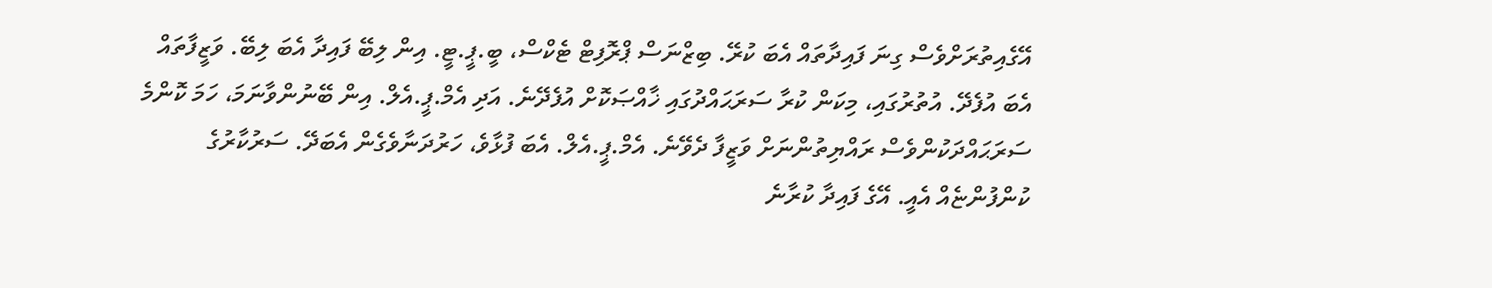އޭގެއިތުރަށްވެސް ގިނަ ފައިދާތައް އެބަ ކުރޭ. ބިޒްނަސް ޕްރޮފިޓް ޓެކްސް، ބީ.ޕީ.ޓީ. އިން ލިބޭ ފައިދާ އެބަ ލިބޭ. ވަޒީފާތައް އެބަ އުފެދޭ. އުތުރުގައި، މިކަން ކުރާ ސަރަޙައްދުގައި ޚާއްޞަކޮށް އުފެދޭނެ. އަދި އެމް.ޕީ.އެލް. އިން ބޭނުންވާނަމަ، ހަމަ ކޮންމެ ސަރަޙައްދަކުންވެސް ރައްޔިތުންނަށް ވަޒީފާ ދެވޭނެ. އެމް.ޕީ.އެލް. އެބަ ފުޅާވެ، ހަރުދަނާވެގެން އެބަދޭ. ސަރުކާރުގެ ކުންފުންޏެއް އެއީ. އޭގެ ފައިދާ ކުރާނެ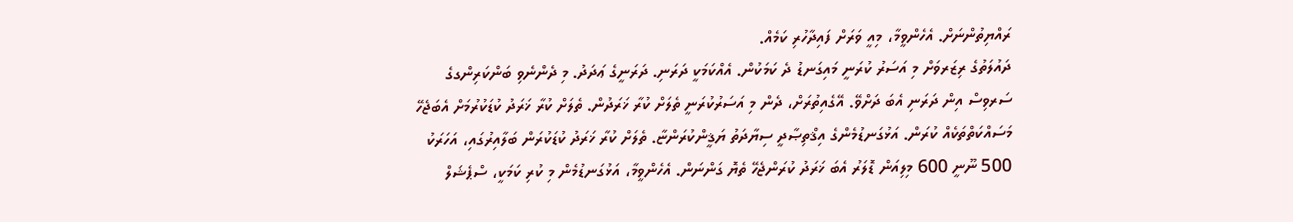ރައްޔިތުންނަށް. އެހެންވީމާ، މިއީ ވަރަށް ފައިދާހުރި ކަމެއް.
ދައުލަތުގެ ރިޒަރވަށް މި އަސަރު ކުރަނީ މައިގަނޑު ދެ ކަމަކުން. އެއްކަމަކީ ދަރަނި. ދަރަނީގެ ޢަދަދު. މި ދެންނެވި ބަންކަރިންގގެ ސަރވިސް އިން ދަރަނި އެބަ ދަށްވޭ. އޭގެއިތުރަށް، ދެން މި އަސަރުކުރަނީ ތެލަށް ކުރާ ޚަރަދުން. ތެލަށް ކުރާ ޚަރަދު ކުޑަކުރުމަށް އެބަޖެހޭ މަސައްކަތްތަކެއް ކުރަން. އަޅުގަނޑުމެންގެ އިޤްތިޞާދީ ސިޔާދަތު ޔަޤީންކުރަންޏާ. ތެލަށް ކުރާ ޚަރަދު ކުޑަކުރަން ބަލާއިރުގައި، އަހަރަކު 500 ނޫނީ 600 މިލިއަން ޑޮލަރު އެބަ ޚަރަދު ކުރަންޖެހޭ ތެޔޮ ގަންނަން. އެހެންވީމާ، އަޅުގަނޑުމެން މި ކުރި ކަމަކީ، ސްޕެޝަލް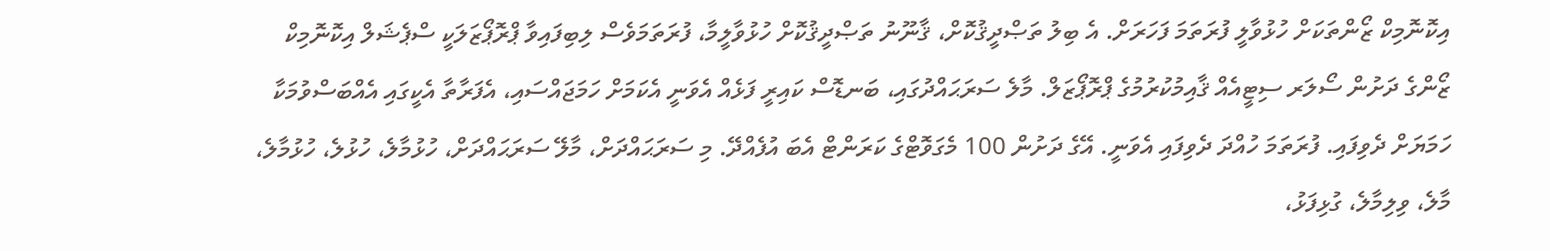އިކޮނޮމިކް ޒޯންތަކަށް ހުޅުވާލީ ފުރަތަމަ ފަހަރަށް. އެ ބިލު ތަޞްދީޤުކޮށް، ޤާނޫނު ތަޞްދީޤުކޮށް ހުޅުވާލީމާ، ފުރަތަމަވެސް ލިބިފައިވާ ޕްރޮޕޯޒަލަކީ ސްޕެޝަލް އިކޮނޮމިކް ޒޯންގެ ދަށުން ސޯލަރ ސިޓީއެއް ޤާއިމުކުރުމުގެ ޕްރޮޕޯޒަލް. މާލެ ސަރަޙައްދުގައި، ބަނޑޮސް ކައިރީ ފަޅެއް އެވަނީ އެކަމަށް ހަމަޖައްސައި، އެފަރާތާ އެކީގައި އެއްބަސްވުމަކާ ހަމަޔަށް ދެވިފައި. ފުރަތަމަ ހުއްދަ ދެވިފައި އެވަނީ. އޭގެ ދަށުން 100 މެގަވޮޓްގެ ކަރަންޓް އެބަ އުފެއްދޭ. މި ސަރަޙައްދަށް، މާލޭ ސަރަޙައްދަށް، ހުޅުމާލެ، ހުޅުލެ، ހުޅުމާލެ، މާލެ، ވިލިމާލެ، ގުޅިފަޅު،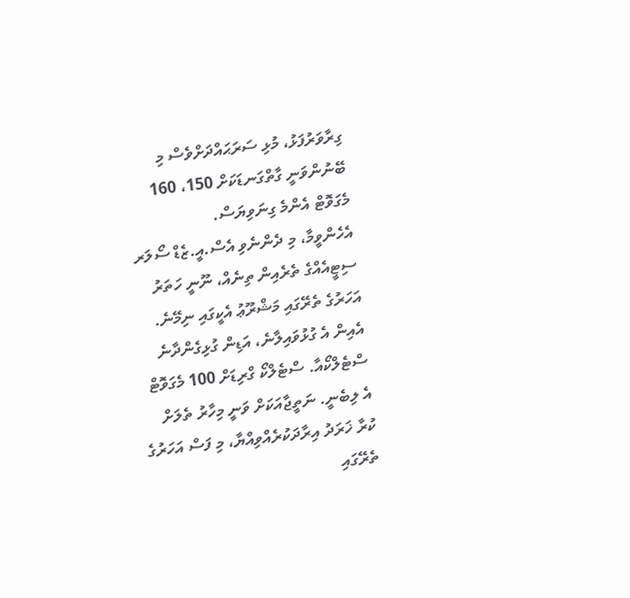ގިރާވަރުފަޅު، މުޅި ސަރަޙައްދަށްވެސް މި ބޭނުންވަނީ ގާތްގަނޑަކަށް 150، 160 މެގަވޮޓް އެންމެ ގިނަވިޔަސް.
އެހެންވީމާ، މި ދެންނެވި އެސް.އީ.ޒެޑް ސޯލަރ ސިޓީއެއްގެ ތެރެއިން ތިނެއް، ނޫނީ ހަތަރު އަހަރުގެ ތެރޭގައި މަޝްރޫޢު އެކީގައި ނިމޭނެ. އެއިން އެ ގުޅުވައިލާނެ، އަޑިން ގުޅިގެންދާނެ ސްޓެލްކޯއާ. ސްޓެލްކޯ ގްރިޑަށް 100 މެގަވޮޓް އެ ލިބެނީ. ނަތީޖާއަކަށް ވަނީ މިހާރު ތެލަށް ކުރާ ޚަރަދު އިރާދަކުރެއްވިއްޔާ، މި ފަސް އަހަރުގެ ތެރޭގައި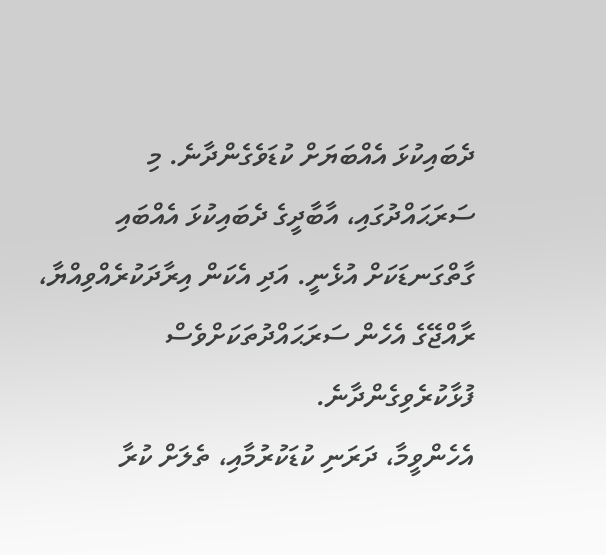ދެބައިކުޅަ އެއްބަޔަށް ކުޑަވެގެންދާނެ. މި ސަރަޙައްދުގައި، އާބާދީގެ ދެބައިކުޅަ އެއްބައި ގާތްގަނޑަކަށް އުޅެނީ. އަދި އެކަން އިރާދަކުރެއްވިއްޔާ، ރާއްޖޭގެ އެހެން ސަރަޙައްދުތަކަށްވެސް ފުޅާކުރެވިގެންދާނެ.
އެހެންވީމާ، ދަރަނި ކުޑަކުރުމާއި، ތެލަށް ކުރާ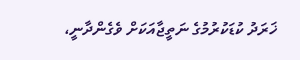ޚަރަދު ކުޑަކުރުމުގެ ނަތީޖާއަކަށް ވެގެންދާނީ،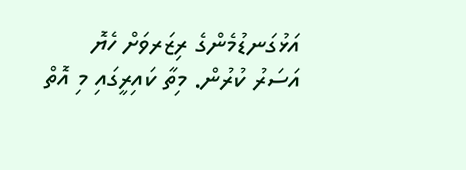އަޅުގަނޑުމެންގެ ރިޒަރވަށް ހެޔޮ އަސަރު ކުރުން. މިތާ ކައިރީގައި މި އޮތް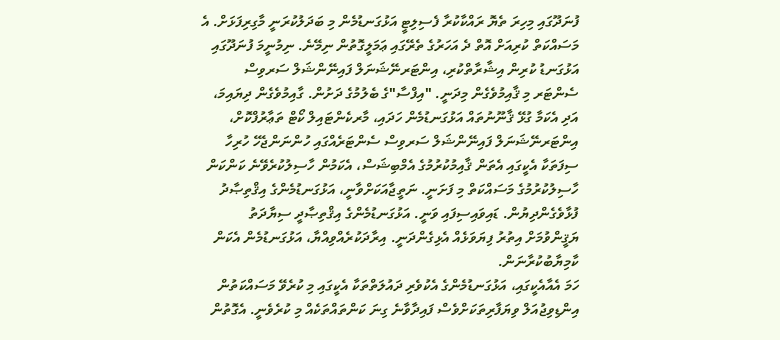ފުނަދޫގައި މިހިރަ ތެޔޮ ރައްކާކުރާ ފެސިލިޓީ އަޅުގަނޑުމެން މި ބަދަލުކުރަނީ މާގިރިފަޅަށް. އެ މަސައްކަތް ކުރިއަށް އޮތް ދެ އަހަރުގެ ތެރޭގައި ޢަމަލީގޮތުން ނިމޭނެ. ނިމުނީމަ ފުނަދޫގައި އަޅުގަނޑު ކުރިން އިޝާރާތްކުރި، އިންޓަރނޭޝަނަލް ފައިނޭންޝަލް ސަރވިސް ސެންޓަރ މި ޤާއިމުވެގެން މިދަނީ. "އިފްސާ"ގެ ބެލުމުގެ ދަށުން. ގާއިމުވެގެން ދިޔައިމަ، އަދި އެކަމާ ގުޅޭ ޤާނޫނުތައް އަޅުގަނޑުމެން ހަދައި، މާރކެންޓައިލް ކޯޓް ތަޢާރުފްކޮށް، އިންޓަރނޭޝަނަލް ފައިނޭންޝަލް ސަރވިސް ސެންޓަރެއްގައި ހުންނަންޖެހޭ ހުރިހާ ސިފަތަކާ އެކީގައި އެތަން ޤާއިމުކުރުމުގެ އެމްބިޝަސް، އެކަމުން ހާސިލުކުރެވޭނެ ކަންކަން ހާސިލުކުރުމުގެ މަސައްކަތް މި ފަށަނީ. ނަތީޖާއަކަށްވާނީ، އަޅުގަނޑުމެންގެ އިޤްތިޞާދު ފުޅާވެގެންދިޔުން. ޑައިވައިސިފައި ވަނީ. އަޅުގަނޑުމެންގެ އިޤްތިޞާދީ ސިޔާދަތު ޔަޤީންވުމަށް އިތުރު ފިޔަވަޅެއް އެޅިގެންދަނީ. އިރާދަކުރެއްވިއްޔާ، އަޅުގަނޑުމެން އެކަން ކާމިޔާބުކުރާނަން.
ހަމަ އެއާއެކީގައި، އަޅުގަނޑުމެންގެ އެކުވެރި ދައުލަތްތަކާ އެކީގައި މި ކުރެވޭ މަސައްކަތުން އިންޑިވިޖުއަލް ވިޔަފާރިތަކަށްވެސް ފައިދާވާނެ ގިނަ ކަންތައްތަކެއް މި ކުރެވެނީ. އެގޮތުން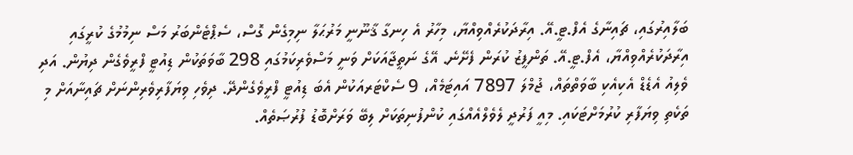ބަލާއިރުގައި، ޗައިނާގެ އެފް.ޓީ.އޭ. އިރާދަކުރެއްވިއްޔާ، މިހާރު އެ ހިނގާ ޤާނޫނީ މަރުޙަލާ ނިމިގެން ގޮސް، ސެޕްޓެންބަރު މަސް ނިމުމުގެ ކުރީގައި އިރާދަކުރެއްވިއްޔާ، އެފް.ޓީ.އޭ. ތަންފީޒު ކުރަން ފެށޭނެ. އޭގެ ނަތީޖާއަކަށް ވަނީ މަސްވެރިކަމުގައި 298 ބާވަތަކުން ޑިއުޓީ ފްރީވެގެން ދިޔުން. އަދި ވެލިއު އެޑެޑް އެކިއެކި ބާވަތްތައް، ޖުމްލަ 7897 އައިޓަމެއް، 9 ސެކްޓަރއަކުން އެބަ ޑިއުޓީ ފްރީވެގެންދޭ. ދިވެހި ވިޔަފާރިވެރިންނަށް ޗައިނާއަށް މި ތަކެތި ވިޔަފާރި ކުރުމަށްޓަކައި. މިއީ ފަރުދީ ލެވެލްއެއްގައި ކުންފުނިތަކަށް ލިބޭ ވަރަށްބޮޑު ފުރުޞަތެއް.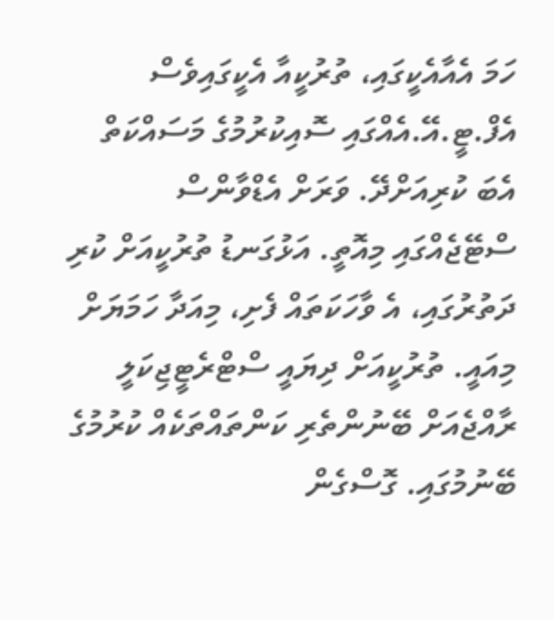ހަމަ އެއާއެކީގައި، ތުރުކީއާ އެކީގައިވެސް އެފް.ޓީ.އޭ.އެއްގައި ސޮއިކުރުމުގެ މަސައްކަތް އެބަ ކުރިއަށްދޭ. ވަރަށް އެޑްވާންސް ސްޓޭޖެއްގައި މިއޮތީ. އަޅުގަނޑު ތުރުކީއަށް ކުރި ދަތުރުގައި، އެ ވާހަކަތައް ފެށި، މިއަދާ ހަމަޔަށް މިއައީ. ތުރުކީއަށް ދިޔައީ ސްޓްރެޓީޖިކަލީ ރާއްޖެއަށް ބޭނުންތެރި ކަންތައްތަކެއް ކުރުމުގެ ބޭނުމުގައި. ގޮސްގެން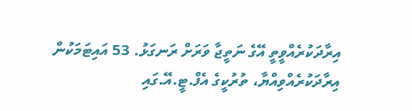އިރާދަކުރެއްވީތީ އޭގެ ނަތީޖާ ވަރަށް ރަނގަޅު. 53 އައިޓަމަކުން އިރާދަކުރެއްވިއްޔާ، ތުރުކީގެ އެފް.ޓީ.އޭ.ގައި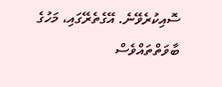ސޮއިކުރެވޭނެ. އޭގެތެރޭގައި، މަހުގެ ބާވަތްތައްވެސް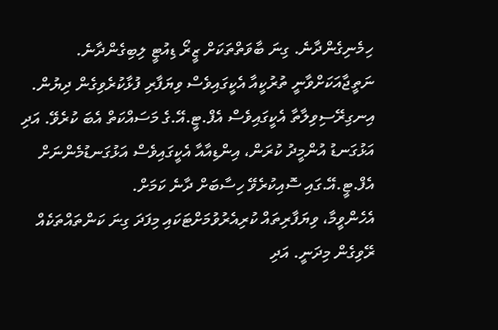ހިމެނިގެންދާނެ. ގިނަ ބާވަތްތަކަށް ޒީރޯ ޑިއުޓީ ލިބިގެންދާނެ. ނަތީޖާއަކަށްވާނީ ތުރުކީއާ އެކީގައިވެސް ވިޔަފާރި ފުޅާކުރެވިގެން ދިޔުން.
އިނގިރޭސިވިލާތާ އެކީގައިވެސް އެފް.ޓީ.އޭ.ގެ މަސައްކަތް އެބަ ކުރެވޭ. އަދި އަޅުގަނޑު އުންމީދު ކުރަން، އިންޑިއާއާ އެކީގައިވެސް އަޅުގަނޑުމެންނަށް އެފް.ޓީ.އޭ.ގައި ސޮއިކުރެވޭ ހިސާބަށް ދާނެ ކަމަށް.
އެހެންވީމާ، ވިޔަފާރިތައް ކުރިއެރުވުމަށްޓަކައި މިފަދަ ގިނަ ކަންތައްތަކެއް ރޭވިގެން މިދަނީ. އަދި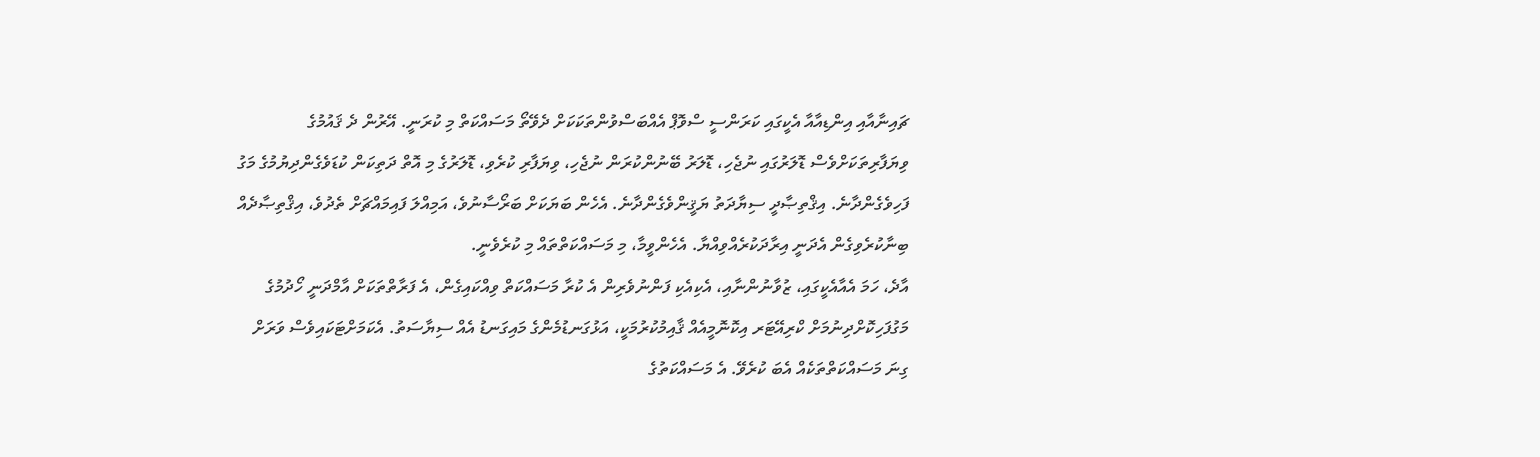ޗައިނާއާއި އިންޑިއާއާ އެކީގައި ކަރަންސީ ސްވޮޕް އެއްބަސްވުންތަކަކަށް ދެވޭތޯ މަސައްކަތް މި ކުރަނީ. އޭރުން ދެ ޤައުމުގެ ވިޔަފާރިތަކަށްވެސް ޑޮލަރުގައި ނުޖެހި، ޑޮލަރު ބޭނުންކުރަން ނުޖެހި، ވިޔަފާރި ކުރެވި، ޑޮލަރުގެ މި އޮތް ދަތިކަން ކުޑަވެގެންދިޔުމުގެ މަގު ފަހިވެގެންދާނެ. އިޤްތިޞާދީ ސިޔާދަތު ޔަޤީންވެގެންދާނެ. އެހެން ބަޔަކަށް ބަރޯސާނުވެ، އަމިއްލަ ފައިމައްޗަށް ތެދުވެ، އިޤްތިޞާދެއް ބިނާކުރެވިގެން އެދަނީ އިރާދަކުރެއްވިއްޔާ. އެހެންވީމާ، މި މަސައްކަތްތައް މި ކުރެވެނީ.
އާދެ، ހަމަ އެއާއެކީގައި، ޒުވާނުންނާއި، އެކިއެކި ފަންނުވެރިން އެ ކުރާ މަސައްކަތް ވިއްކައިގެން، އެ ފަރާތްތަކަށް އާމްދަނީ ހޯދުމުގެ މަގުފަހިކޮށްދިނުމަށް ކްރިއޭޓަރ އިކޮނޮމީއެއް ޤާއިމުކުރުމަކީ، އަޅުގަނޑުމެންގެ މައިގަނޑު އެއް ސިޔާސަތު. އެކަމަށްޓަކައިވެސް ވަރަށް ގިނަ މަސައްކަތްތަކެއް އެބަ ކުރެވޭ. އެ މަސައްކަތުގެ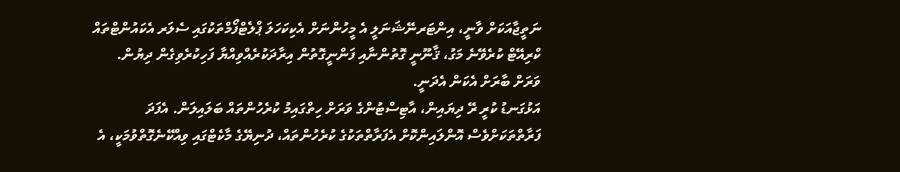ނަތީޖާއަކަށް ވާނީ، އިންޓަރނޭޝަނަލީ އެ މީހުންނަށް އެކިކަހަލަ ޕްލެޓްފޯމްތަކުގައި ސެލަރ އެކައުންޓްތައް ކްރިއޭޓް ކުރެވޭނެ މަގު، ޤާނޫނީ ގޮތުންނާއި ފަންނީގޮތުން އިރާދަކުރެއްވިއްޔާ ފަހިކުރެވިގެން ދިޔުން. ވަރަށް ބާރަށް އެކަން އެދަނީ.
އަޅުގަނޑު ކުރީ ރޭ ދިޔައިން، އާޓިސްޓުންގެ ވަރަށް ހިތްގައިމު ކުރެހުންތައް ބަލައިލަން. އެފަދަ ފަރާތްތަކަށްވެސް އޮންލައިންކޮށް އެފަރާތްތަކުގެ ކުރެހުންތައް، ދުނިޔޭގެ މާކެޓްގައި ވިއްކޭނެގޮތްވުމަކީ، އެ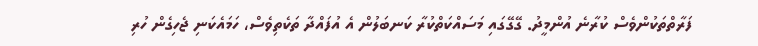ފަރާތްތަކުންވެސް ކުރާނެ އުންމީދު. ގޭގޭގައި މަސައްކަތްކުރާ ކަނބަލުން އެ އުފައްދާ ތަކެތިވެސް، ހަމައެކަނި ޖެހިގެން ހުރި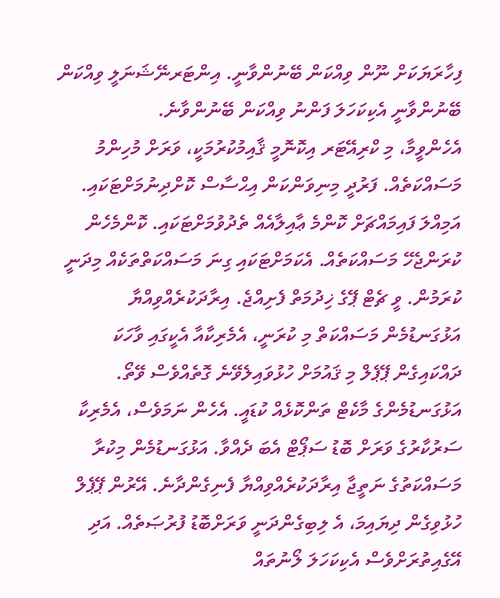ފިހާރަޔަކަށް ނޫން ވިއްކަން ބޭނުންވާނީ. އިންޓަރނޭޝަނަލީ ވިއްކަން ބޭނުންވާނީ އެކިކަހަލަ ފަންނު ވިއްކަން ބޭނުންވާނެ.
އެހެންވީމާ، މި ކްރިއޭޓަރ އިކޮނޮމީ ޤާއިމުކުރުމަކީ، ވަރަށް މުހިންމު މަސައްކަތެއް. ފަރުދީ މިނިވަންކަން އިޙްސާސް ކޮށްދިނުމަށްޓަކައި. އަމިއްލަ ފައިމައްޗަށް ކޮންމެ ޢާއިލާއެއް ތެދުވުމަށްޓަކައި. ކޮންމެހެން ކުރަންޖެހޭ މަސައްކަތެއް. އެކަމަށްޓަކައި ގިނަ މަސައްކަތްތަކެއް މިދަނީ ކުރަމުން. ވީ ޗެޓް ޕޭގެ ޚިދުމަތް ފެށިއްޖެ. އިރާދަކުރެއްވިއްޔާ އަޅުގަނޑުމެން މަސައްކަތް މި ކުރަނީ، އެމެރިކާއާ އެކީގައި ވާހަކަ ދައްކައިގެން ޕޭޕެލް މި ޤައުމަށް ހުޅުވައިލެވޭނެ ގޮތެއްވެސް ވޭތޯ. އަޅުގަނޑުމެންގެ މާކެޓް ތަންކޮޅެއް ކުޑައީ. އެހެން ނަމަވެސް، އެމެރިކާ ސަރުކާރުގެ ވަރަށް ބޮޑު ސަޕޯޓް އެބަ ދެއްވާ. އަޅުގަނޑުމެން މިކުރާ މަސައްކަތުގެ ނަތީޖާ އިރާދަކުރެއްވިއްޔާ ފެނިގެންދާނެ. އޭރުން ޕޭޕެލް ހުޅުވިގެން ދިޔައިމަ، އެ ލިބިގެންދަނީ ވަރަށްބޮޑު ފުރުޞަތެއް. އަދި އޭގެއިތުރަށްވެސް އެކިކަހަލަ ލޯނުތައް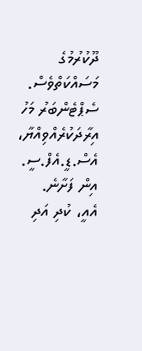ދޫކުރުމުގެ މަސައްކަތްވެސް. ސެޕްޓެންބަރު މަހު އިރާދަކުރެއްވިއްޔާ، އެސް.ޑީ.އެފް.ސީ. އިން ފަށާނެ. އެއީ، ކުދި އަދި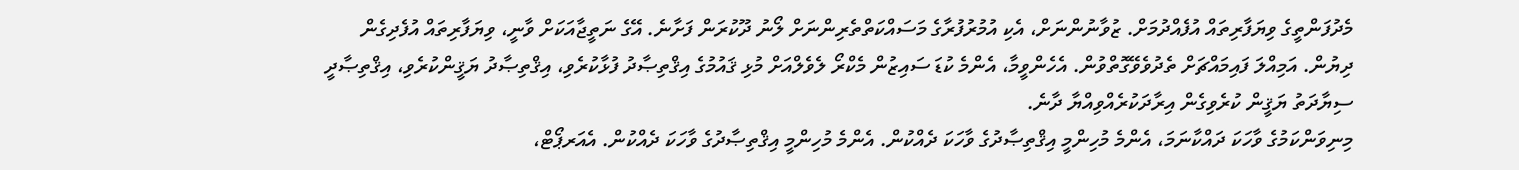މެދުފަންތީގެ ވިޔަފާރިތައް އުފެއްދުމަށް. ޒުވާނުންނަށް، އެކި އުމުރުފުރާގެ މަސައްކަތްތެރިންނަށް ލޯނު ދޫކުރަން ފަށާނެ. އޭގެ ނަތީޖާއަކަށް ވާނީ، ވިޔަފާރިތައް އުފެދިގެން ދިޔުން. އަމިއްލަ ފައިމައްޗަށް ތެދުވެވޭގޮތްވުން. އެހެންވީމާ، އެންމެ ކުޑަ ސައިޒުން މެކްރޯ ލެވެލްއަށް މުޅި ޤައުމުގެ އިޤްތިޞާދު ފުޅާކުރެވި، އިޤްތިޞާދު ޔަޤީންކުރެވި، އިޤްތިޞާދީ ސިޔާދަތު ޔަޤީން ކުރެވިގެން އިރާދަކުރެއްވިއްޔާ ދާނެ.
މިނިވަންކަމުގެ ވާހަކަ ދައްކާނަމަ، އެންމެ މުހިންމީ އިޤްތިޞާދުގެ ވާހަކަ ދެއްކުން. އެންމެ މުހިންމީ އިޤްތިޞާދުގެ ވާހަކަ ދެއްކުން. އެއަރޕޯޓް،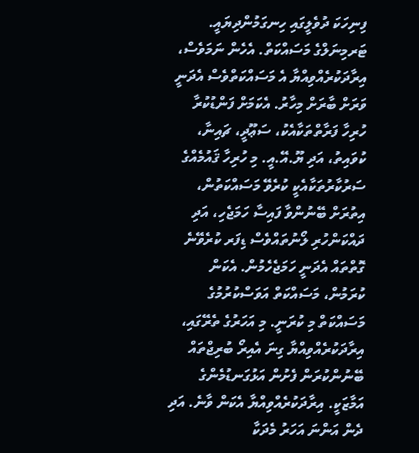ފިނިހަކަ ދުވެލީގައި ހިނގަމުންދިޔައީ. ޓަރމިނަލްގެ މަސައްކަތް. އެހެން ނަމަވެސް، އިރާދަކުރެއްވިއްޔާ އެ މަސައްކަތްވެސް އެދަނީ ވަރަށް ބާރަށް މިހާރު. އެކަމަށް ފަންޑުކުރާ ހުރިހާ ފަރާތްތަކާއެކު، ސަޢޫދީ، ޗައިނާ، ކުވައިތު، އަދި ޔޫ.އޭ.އީ. މި ހުރިހާ ޤައުމެއްގެ ސަރުކާރުތަކާއެކީ ކުރެވޭ މަސައްކަތުން، އިތުރަށް ބޭނުންވާ ފައިސާ ހަމަޖެހި، އަދި ދައްކަންހުރި ލޯނުތައްވެސް ޑިފަރ ކުރެވޭނެ ގޮތްތައް އެދަނީ ހަމަޖެހެމުން. އެކަން ކުރަމުން، މަސައްކަތް އަވަސްކުރުމުގެ މަސައްކަތް މި ކުރަނީ. މި އަހަރުގެ ތެރޭގައި، އިރާދަކުރެއްވިއްޔާ ގިނަ އެއިރޯ ބުރިޖްތައް ބޭނުންކުރަން ފެށުން އަޅުގަނޑުމެންގެ އަމާޒަކީ. އިރާދަކުރެއްވިއްޔާ އެކަން ވާނެ. އަދި ދެން އަންނަ އަހަރު މެދަކާ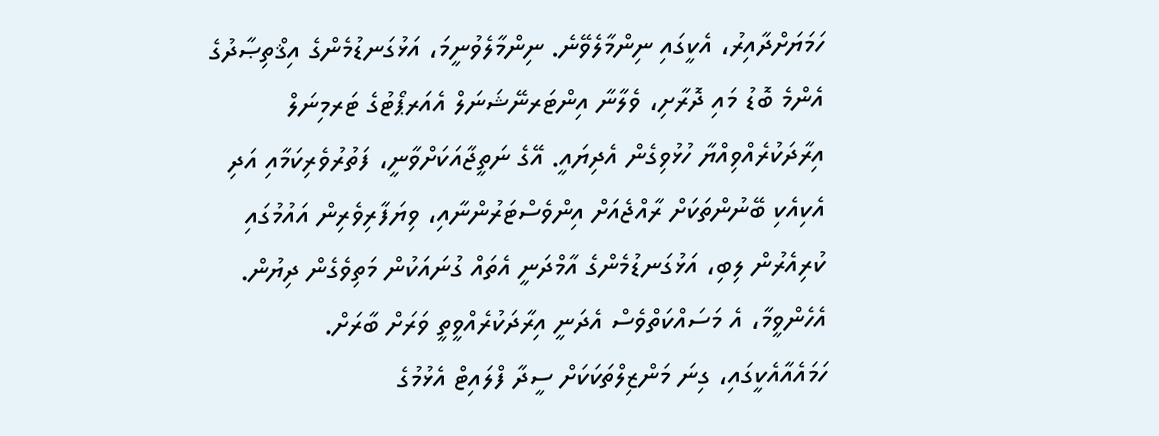ހަމަޔަށްދާއިރު، އެކީގައި ނިންމާލެވޭނެ. ނިންމާލެވުނީމަ، އަޅުގަނޑުމެންގެ އިޤްތިޞާދުގެ އެންމެ ބޮޑު މައި ދޮރާށި، ވެލާނާ އިންޓަރނޭޝަނަލް އެއަރޕޯޓުގެ ޓަރމިނަލް އިރާދަކުރެއްވިއްޔާ ހުޅުވިގެން އެދިޔައީ. އޭގެ ނަތީޖާއަކަށްވާނީ، ފަތުރުވެރިކަމާއި އަދި އެކިއެކި ބޭނުންތަކަށް ރާއްޖެއަށް އިންވެސްޓަރުންނާއި، ވިޔަފާރިވެރިން އައުމުގައި ކުރިއެރުން ލިބި، އަޅުގަނޑުމެންގެ އާމްދަނީ އެތައް ގުނައަކުން މަތިވެގެން ދިޔުން. އެހެންވީމާ، އެ މަސައްކަތްވެސް އެދަނީ އިރާދަކުރެއްވީތީ ވަރަށް ބާރަށް.
ހަމައެއާއެކީގައި، ގިނަ މަންޒިލްތަކަކަށް ސީދާ ފްލައިޓް އެޅުމުގެ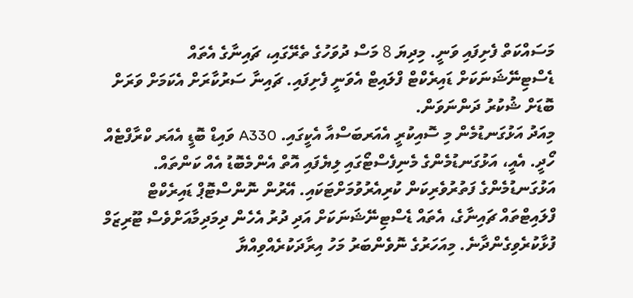މަސައްކަތް ފެށިފައި ވަނީ. މިދިޔަ 8 މަސް ދުވަހުގެ ތެރޭގައި، ޗައިނާގެ އެތައް ޑެސްޓިނޭޝަނަކަށް ޑައިރެކްޓް ފްލައިޓް އެވަނީ ފެށިފައި. ޗައިނާ ސަރުކާރަށް އެކަމަށް ވަރަށް ބޮޑަށް ޝުކުރު ދަންނަވަން.
މިއަދު އަޅުގަނޑުމެން މި ސޮއިކުރީ އެއަރބަސްއާ އެކީގައި. A330 ވައިޑް ބޮޑީ އެއަރ ކްރާފްޓެއް ހޯދީ. އެއީ، އަޅުގަނޑުމެންގެ މެނިފެސްޓޯގައި ލިޔެފައި އޮތް އެންމެބޮޑު އެއް ކަންތައް. އަޅުގަނޑުމެންގެ ފަތުރުވެރިކަން ކުރިއެރުވުމަށްޓަކައި. އޭރުން ނޮންސްޓޮޕް ޑައިރެކްޓް ފްލައިޓްތައް ޗައިނާގެ، އެތައް ޑެސްޓިނޭޝަނަކަށް އަދި ދުރު އެހެން ދިމަދިމާއަށްވެސް ޓޫރިޒަމް ފުޅާކުރެވިގެންދާނެ. މިއަހަރުގެ ނޮވެންބަރު މަހު އިރާދަކުރެއްވިއްޔާ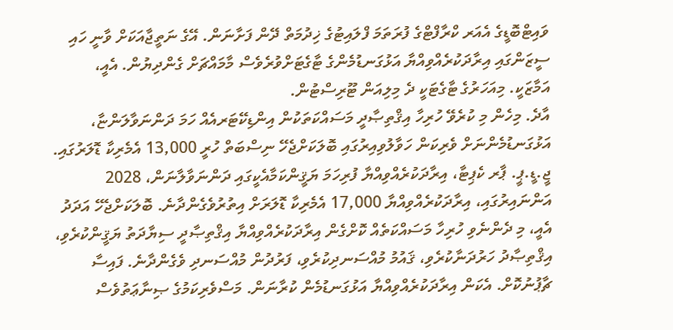ވައިޓްބޮޑީގެ އެއަރ ކްރާފްޓްގެ ފުރަތަމަ ފްލައިޓުގެ ޚިދުމަތް ދޭން ފަށާނަން. އޭގެ ނަތީޖާއަކަށް ވާނީ ހައި ސީޒަންގައި އިރާދަކުރެއްވިއްޔާ އަޅުގަނޑުމެންގެ ޓާގެޓަށްވުރެވެސް މާމައްޗަށް ގެންދިޔުން. އެއީ، އަމާޒަކީ. މިއަހަރުގެ ޓާގެޓަކީ ދެ މިލިއަން ޓޫރިސްޓުން.
އާދެ. މިހެން މި ކުރެވޭ ހުރިހާ އިޤްތިޞާދީ މަސައްކަތަކުން އިންޑިކޭޓަރއެއް ހަމަ ދަންނަވާލަންޏާ، އަޅުގަނޑުމެންނަށް ވެރިކަން ހަވާލުވިއިރުގައި ބޮލަކަށްޖެހޭ ނިސްބަތް ހުރީ 13,000 އެމެރިކާ ޑޮލަރުގައި. ޖީ.ޑީ.ޕީ. ޕާރ ކެޕިޓާ، އިރާދަކުރެއްވިއްޔާ ފުރިހަމަ ޔަޤީންކަމާއެކީގައި ދަންނަވާލާނަން، 2028 އަންނައިރުގައި، އިރާދަކުރެއްވިއްޔާ 17,000 އެމެރިކާ ޑޮލަރަށް އިތުރުވެގެންދާނެ. ބޮލަކަށްޖެހޭ އަދަދު އެއީ، މި ދެންނެވި ހުރިހާ މަސައްކަތެއް ކޮށްގެން އިރާދަކުރެއްވިއްޔާ އިޤްތިޞާދީ ސިޔާދަތު ޔަޤީންކުރެވި، އިޤްތިޞާދު ހަރުދަނާކުރެވި، ޤައުމު މުއްސަނދިކުރެވި، ފަރުދުން މުއްސަނދި ވެގެންދާނެ. ފައިސާ ޗާޕުނުކޮށް. އެކަން އިރާދަކުރެއްވިއްޔާ އަޅުގަނޑުމެން ކުރާނަން. މަސްވެރިކަމުގެ ޞިނާޢަތުވެސް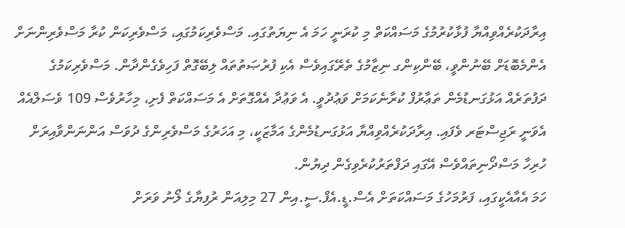އިރާދަކުރެއްވިއްޔާ ފުޅާކުރުމުގެ މަސައްކަތް މި ކުރަނީ ހަމަ އެ ނިޔަތުގައި. މަސްވެރިކަމުގައި، މަސްވެރިކަން ކުރާ މަސްވެރިންނަށް އެންމެބޮޑަށް ބޭނުންވީ، ބޭންކިންގ ނިޒާމުގެ ތެރޭގައިވެސް އެކި ފުރުޞަތުތައް ލިބޭގޮތް ފަހިވެގެންދާން. މަސްވެރިކަމުގެ ދަފުތަރެއް އަޅުގަނޑުމެން ތަޢާރުފް ކުރާނެކަމަށް ވަޢުދުވީ. އެ ވަޢުދާ އެއްގޮތަށް އެ މަސައްކަތް ފެށި، މިހާރުވެސް 109 ވެސަލްއެއް އެވަނީ ރަޖިސްޓަރ ވެފައި. އިރާދަކުރެއްވިއްޔާ އަޅުގަނޑުމެންގެ އަމާޒަކީ، މި އަހަރުގެ މަސްވެރިންގެ ދުވަސް އަންނަންވާއިރަށް ހުރިހާ މަސްދޯނިތައްވެސް އޭގައި ދަފްތަރުކުރެވިގެން ދިޔުން.
ހަމަ އެއާއެކީގައި، ފަރުމަހުގެ މަސައްކަތަށް އެސް.ޑީ.އެފް.ސީ.އިން 27 މިލިއަން ރުފިޔާގެ ލޯނު ވަރަށް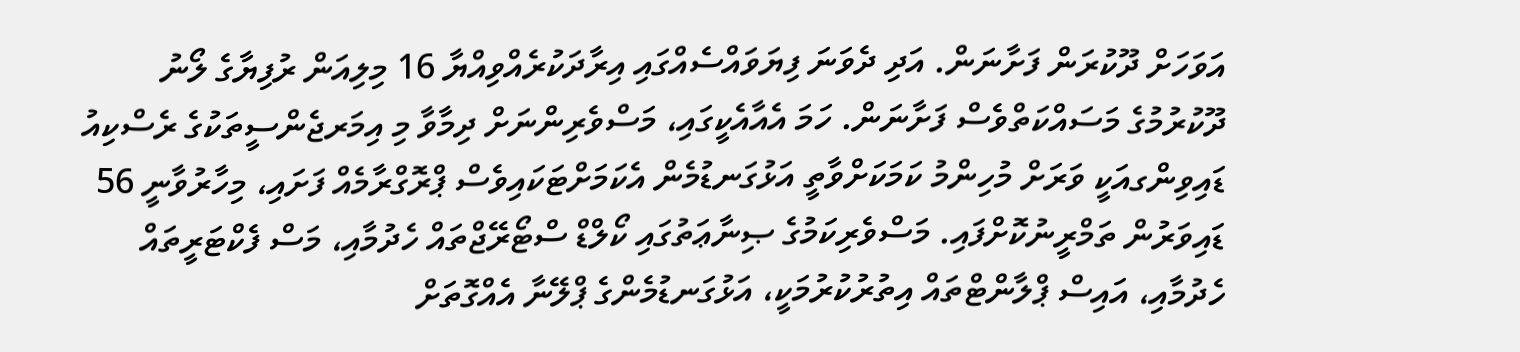އަވަހަށް ދޫކުރަން ފަށާނަން. އަދި ދެވަނަ ފިޔަވައްސެއްގައި އިރާދަކުރެއްވިއްޔާ 16 މިލިއަން ރުފިޔާގެ ލޯނު ދޫކުރުމުގެ މަސައްކަތްވެސް ފަށާނަން. ހަމަ އެއާއެކީގައި، މަސްވެރިންނަށް ދިމާވާ މި އިމަރޖެންސީތަކުގެ ރެސްކިއު ޑައިވިންގއަކީ ވަރަށް މުހިންމު ކަމަކަށްވާތީ އަޅުގަނޑުމެން އެކަމަށްޓަކައިވެސް ޕްރޮގްރާމެއް ފަށައި، މިހާރުވާނީ 56 ޑައިވަރުން ތަމްރީނުކޮށްފައި. މަސްވެރިކަމުގެ ޞިނާޢަތުގައި ކޯލްޑް ސްޓޯރޭޖްތައް ހެދުމާއި، މަސް ފެކްޓަރީތައް ހެދުމާއި، އައިސް ޕްލާންޓްތައް އިތުރުކުރުމަކީ، އަޅުގަނޑުމެންގެ ޕްލޭނާ އެއްގޮތަށް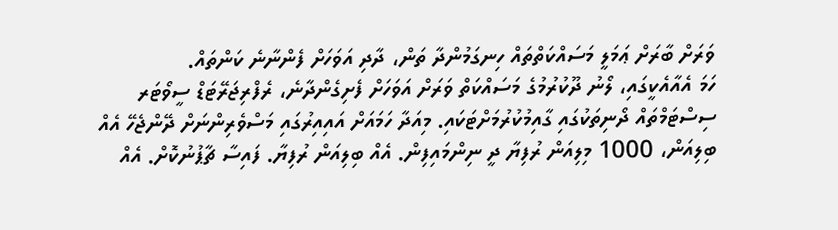ވަރަށް ބާރަށް ޢަމަލީ މަސައްކަތްތައް ހިނގަމުންދާ ތަން، ދާދި އަވަހަށް ފެންނާނެ ކަންތައް.
ހަމަ އެއާއެކީގައި، ލޯނު ދޫކުރުމުގެ މަސައްކަތް ވަރަށް އަވަހަށް ފެށިގެންދާނެ، ރެފްރިޖަރޭޓަޑް ސީވޯޓަރ ސިސްޓަމްތައް ދޯނިތަކުގައި ގާއިމުކުރުމަށްޓަކައި. މިއަދާ ހަމައަށް އައިއިރުގައި މަސްވެރިންނަށް ދޭންޖެހޭ އެއް ބިލިއަން، 1000 މިލިއަން ރުފިޔާ ދީ ނިންމައިފިން. އެއް ބިލިއަން ރުފިޔާ. ފައިސާ ޗާޕުނުކޮށް. އެއް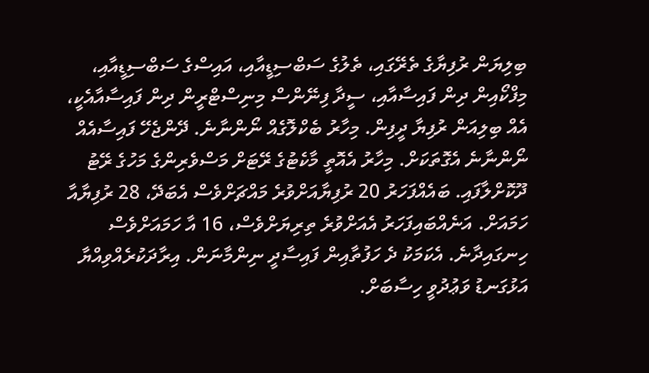ބިލިޔަން ރުފިޔާގެ ތެރޭގައި، ތެލުގެ ސަބްސިޑީއާއި، އައިސްގެ ސަބްސިޑީއާއި، މިފްކޯއިން ދިން ފައިސާއާއި، ސީދާ ފިނޭންސް މިނިސްޓްރީން ދިން ފައިސާއާއެކީ، އެއް ބިލިއަން ރުފިޔާ ދީފިން. މިހާރު ބެކްލޮގެއް ނޯންނާނެ. ދޭންޖެހޭ ފައިސާއެއް ނޯންނާނެ އެގޮތަކަށް. މިހާރު އެއޮތީ މާކެޓުގެ ރޭޓަށް މަސްވެރިންގެ މަހުގެ ރޭޓު ދޫކޮށްލާފައި. ބައެއްފަހަރު 20 ރުފިޔާއަށްވުރެ މައްޗަށްވެސް އެބަދޭ، 28 ރުފިޔާއާ ހަމައަށް. އަނެއްބައިފަހަރު އެއަށްވުރެ ތިރިޔަށްވެސް، 16 އާ ހަމައަށްވެސް ހިނގައިދާނެ. އެކަމަކު ދެ ހަފުތާއިން ފައިސާދީ ނިންމާނަން. އިރާދަކުރެއްވިއްޔާ އަޅުގަނޑު ވަޢުދުވީ ހިސާބަށް.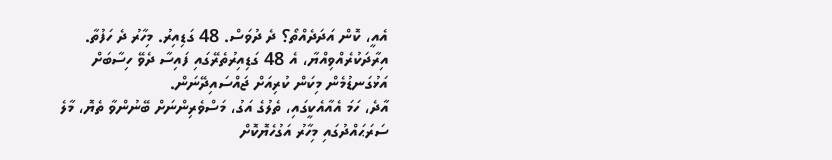އެއީ، ކޮން އަދަދެއްތޯ؟ ދެ ދުވަސް. 48 ގަޑިއިރު. މިހާރު ދެ ހަފުތާ. އިރާދަކުރެއްވިއްޔާ، އެ 48 ގަޑިއިރުތެރޭގައި ފައިސާ ދެވޭ ހިސާބަށް އަޅުގަނޑުމެން މިކަން ކުރިއަށް ޖައްސައިދޭނަން.
އާދެ، ހަމަ އެއާއެކީގައި، ތެލުގެ އަގު، މަސްވެރިންނަށް ބޭނުންވާ ތެޔޮ، މާލެ ސަރަޙައްދުގައި މިހާރު އަގުހެޔޮކޮށް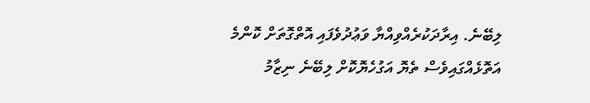ލިބޭނެ. އިރާދަކުރެއްވިއްޔާ ވަޢުދުވެފައި އޮތްގޮތަށް ކޮންމެ އަތޮޅެއްގައިވެސް ތެޔޮ އަގުހެޔޮކޮށް ލިބޭނެ ނިޒާމު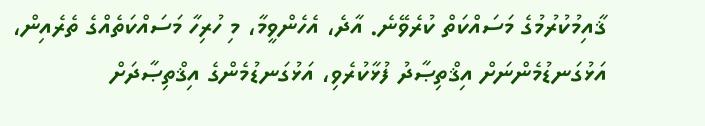ޤާއިމުކުރުމުގެ މަސައްކަތް ކުރެވޭނެ. އާދެ، އެހެންވީމާ، މި ހުރިހާ މަސައްކަތެއްގެ ތެރެއިން، އަޅުގަނޑުމެންނަށް އިޤްތިޞާދު ފުޅާކުރެވި، އަޅުގަނޑުމެންގެ އިޤްތިޞާދަށް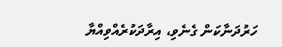ހަރުދަނާކަން ގެނެވި، އިރާދަކުރެއްވިއްޔާ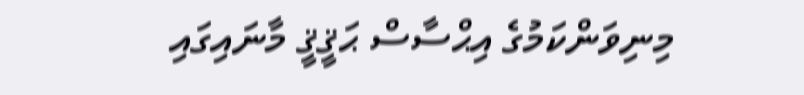މިނިވަންކަމުގެ އިޙްސާސް ޙަޤީޤީ މާނައިގައި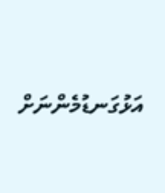އަޅުގަނޑުމެންނަށް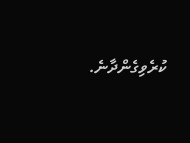ކުރެވިގެންދާނެ.